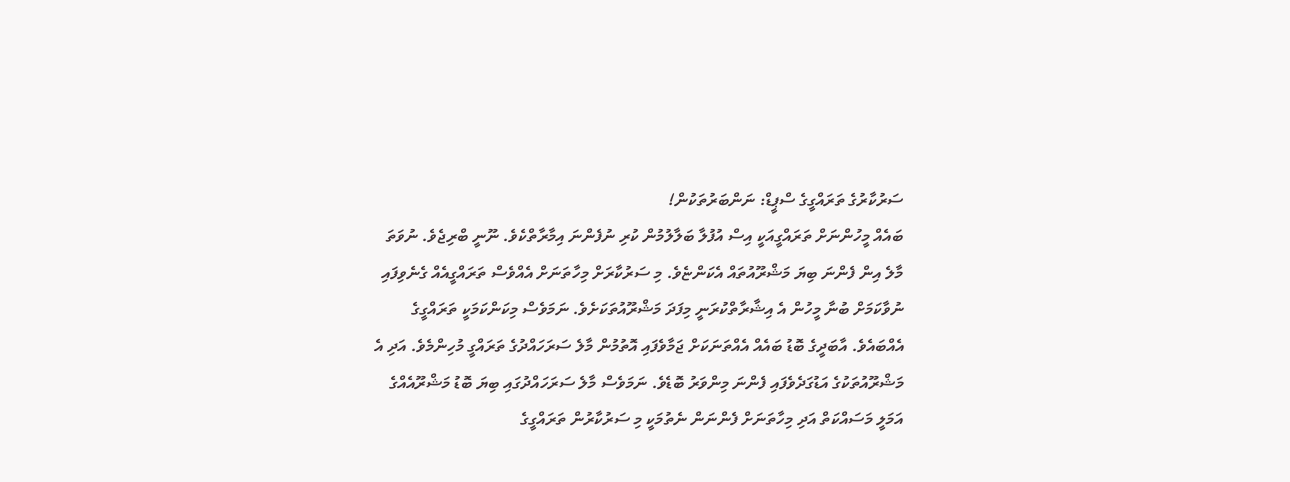ސަރުކާރުގެ ތަރައްގީގެ ސްޕީޑް: ނަންބަރުތަކުން!
ބައެއް މީހުންނަށް ތަރައްގީއަކީ އިސް އުފުލާ ބަލާލުމުން ކުރި ނުފެންނަ އިމާރާތްކެވެ. ނޫނީ ބްރިޖެވެ. ނުވަތަ މާލެ އިން ފެންނަ ބިޔަ މަޝްރޫއުތައް އެކަންޏެވެ. މި ސަރުކާރަށް މިހާތަނަށް އެއްވެސް ތަރައްގީއެއް ގެނެވިފައި ނުވާކަމަށް ބުނާ މީހުން އެ އިޝާރާތްކުރަނީ މިފަދަ މަޝްރޫއުތަކަށެވެ. ނަމަވެސް މިކަންކަމަކީ ތަރައްގީގެ އެއްބައެވެ. އާބަދީގެ ބޮޑު ބައެއް އެއްތަނަކަށް ޖަމާވެފައި އޮތުމުން މާލެ ސަރަހައްދުގެ ތަރައްގީ މުހިންމެވެ. އަދި އެ މަޝްރޫއުތަކުގެ އަޑުގަދެވެފައި ފެންނަ މިންވަރު ބޮޑެވެ. ނަމަވެސް މާލެ ސަރަހައްދުގައި ބިޔަ ބޮޑު މަޝްރޫއެއްގެ އަމަލީ މަސައްކަތް އަދި މިހާތަނަށް ފެންނަން ނެތުމަކީ މި ސަރުކާރުން ތަރައްގީގެ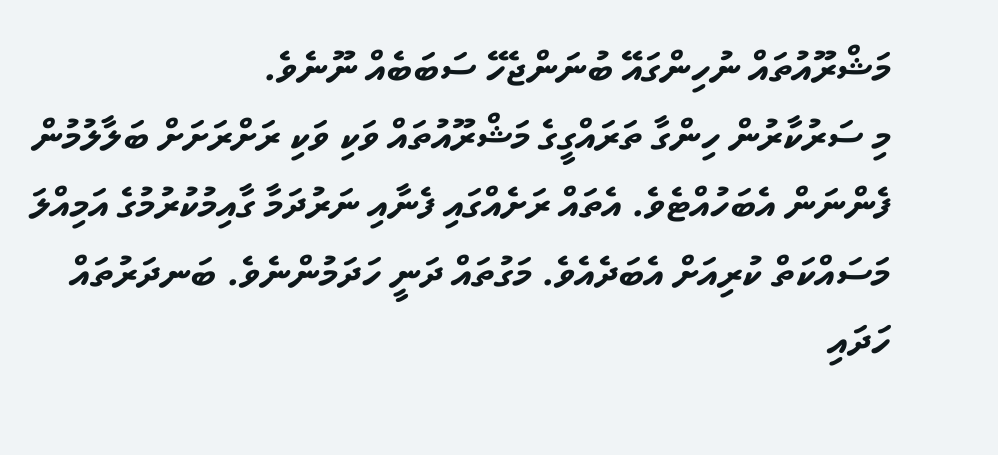މަޝްރޫއުތައް ނުހިންގައޭ ބުނަންޖެހޭ ސަބަބެއް ނޫނެވެ.
މި ސަރުކާރުން ހިންގާ ތަރައްގީގެ މަޝްރޫއުތައް ވަކި ވަކި ރަށްރަށަށް ބަލާލުމުން ފެންނަން އެބަހުއްޓެވެ. އެތައް ރަށެއްގައި ފެނާއި ނަރުދަމާ ގާއިމުކުރުމުގެ އަމިއްލަ މަސައްކަތް ކުރިއަށް އެބަދެއެވެ. މަގުތައް ދަނީ ހަދަމުންނެވެ. ބަނދަރުތައް ހަދައި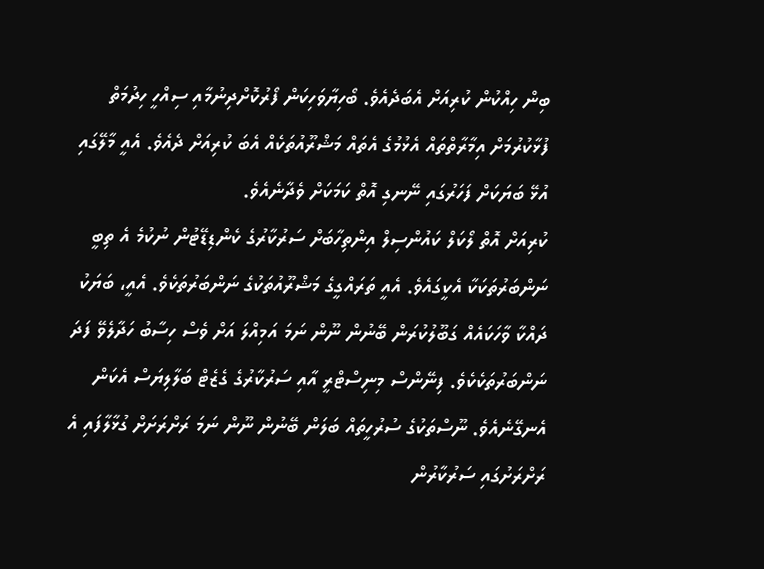ބިން ހިއްކުން ކުރިއަށް އެބަދެއެވެ. ބޯހިޔާވަހިކަން ފޯރުކޮށްދިނުމާއި ސިއްހީ ހިދުމަތް ފުޅާކުރުމަށް އިމާރާތްތައް އެޅުމުގެ އެތައް މަޝްރޫއުތަކެއް އެބަ ކުރިއަށް ދެއެވެ. އެއީ މާލޭގައި އުޅޭ ބަޔަކަށް ފަހަރުގައި ނޭނގި އޮތް ކަމަކަށް ވެދާނެއެވެ.
ކުރިއަށް އޮތް ލޯކަލް ކައުންސިލް އިންތިހާބަށް ސަރުކާރުގެ ކެންޑިޑޭޓުން ނުކުމެ އެ ތިބީ ނަންބަރުތަކަކާ އެކީގައެވެ. އެއީ ތަރައްގީގެ މަޝްރޫއުތަކުގެ ނަންބަރުތަކެވެ. އެއީ، ބަޔަކު ދައްކާ ވާހަކައެއް ގަބޫލުކުރަން ބޭނުން ނޫން ނަމަ އަމިއްލަ އަށް ވެސް ހިސާބު ހަދާލެވޭ ފަދަ ނަންބަރުތަކެކެވެ. ފިނޭންސް މިނިސްޓްރީ އާއި ސަރުކާރުގެ ގެޒެޓް ބަލާލިޔަސް އެކަން އެނގޭނެއެވެ. ނޫސްތަކުގެ ސުރުހީތައް ބަލަން ބޭނުން ނޫން ނަމަ ރަށްރަށަށް ގުޅާލާފައި އެ ރަށްރަށުގައި ސަރުކާރުން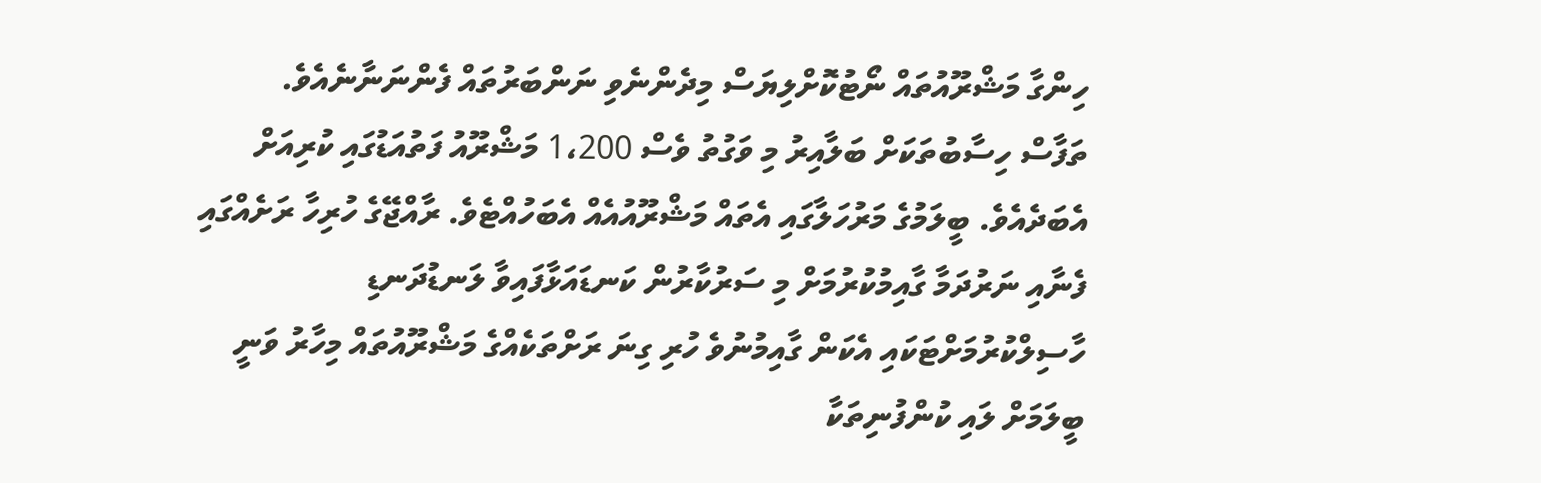ހިންގާ މަޝްރޫއުތައް ނޯޓުކޮށްލިޔަސް މިދެންނެވި ނަންބަރުތައް ފެންނަނާނެއެވެ.
ތަފާސް ހިސާބުތަކަށް ބަލާއިރު މި ވަގުތު ވެސް 1،200 މަޝްރޫއު ފަތުއަޑުގައި ކުރިއަށް އެބަދެއެވެ. ބީލަމުގެ މަރުހަލާގައި އެތައް މަޝްރޫއުއެއް އެބަހުއްޓެވެ. ރާއްޖޭގެ ހުރިހާ ރަށެއްގައި ފެނާއި ނަރުދަމާ ގާއިމުކުރުމަށް މި ސަރުކާރުން ކަނޑައަޅާފައިވާ ލަނޑުދަނޑި ހާސިލްކުރުމަށްޓަކައި އެކަން ގާއިމުނުވެ ހުރި ގިނަ ރަށްތަކެއްގެ މަޝްރޫއުތައް މިހާރު ވަނީ ބީލަމަށް ލައި ކުންފުނިތަކާ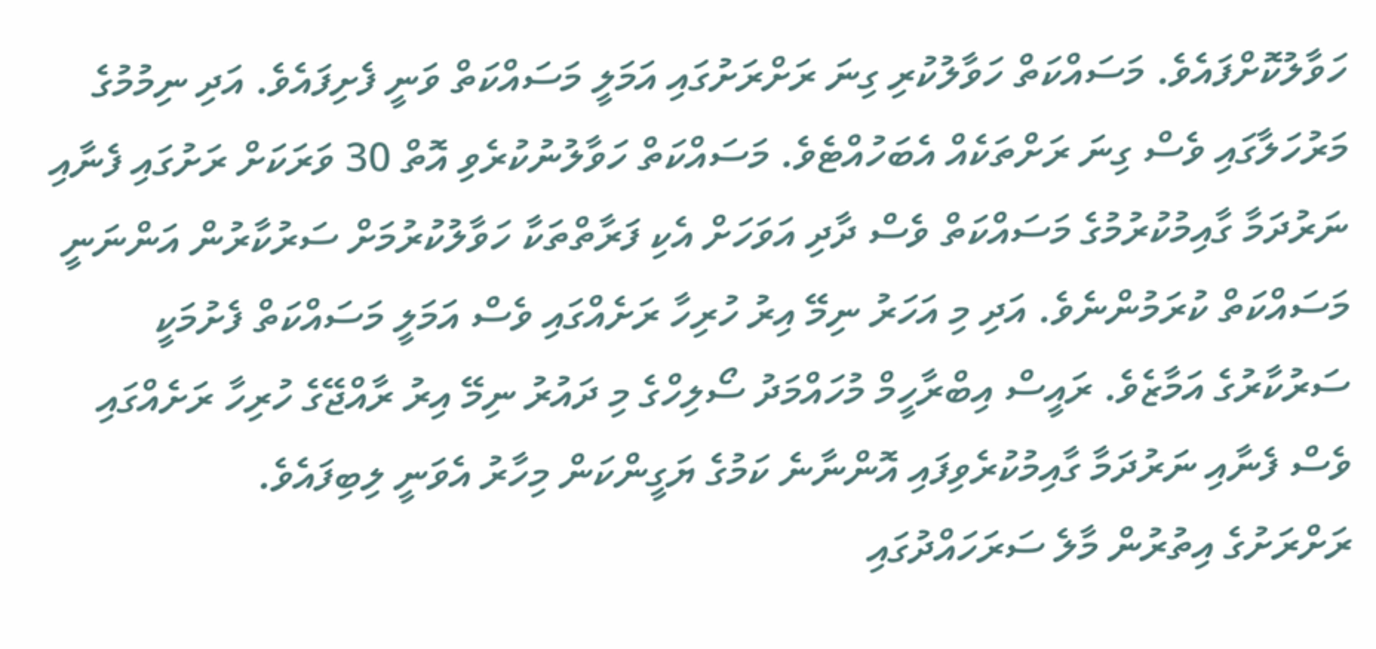ހަވާލުކޮށްފައެވެ. މަސައްކަތް ހަވާލުކުރި ގިނަ ރަށްރަށުގައި އަމަލީ މަސައްކަތް ވަނީ ފެށިފައެވެ. އަދި ނިމުމުގެ މަރުހަލާގައި ވެސް ގިނަ ރަށްތަކެއް އެބަހުއްޓެވެ. މަސައްކަތް ހަވާލުނުކުރެވި އޮތް 30 ވަރަކަށް ރަށުގައި ފެނާއި ނަރުދަމާ ގާއިމުކުރުމުގެ މަސައްކަތް ވެސް ދާދި އަވަހަށް އެކި ފަރާތްތަކާ ހަވާލުކުރުމަށް ސަރުކާރުން އަންނަނީ މަސައްކަތް ކުރަމުންނެވެ. އަދި މި އަހަރު ނިމޭ އިރު ހުރިހާ ރަށެއްގައި ވެސް އަމަލީ މަސައްކަތް ފެށުމަކީ ސަރުކާރުގެ އަމާޒެވެ. ރައީސް އިބްރާހީމް މުހައްމަދު ސޯލިހްގެ މި ދައުރު ނިމޭ އިރު ރާއްޖޭގެ ހުރިހާ ރަށެއްގައި ވެސް ފެނާއި ނަރުދަމާ ގާއިމުކުރެވިފައި އޮންނާނެ ކަމުގެ ޔަގީންކަން މިހާރު އެވަނީ ލިބިފައެވެ.
ރަށްރަށުގެ އިތުރުން މާލެ ސަރަހައްދުގައި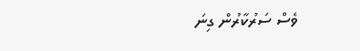ވެސް ސަރުކާރުން ގިނަ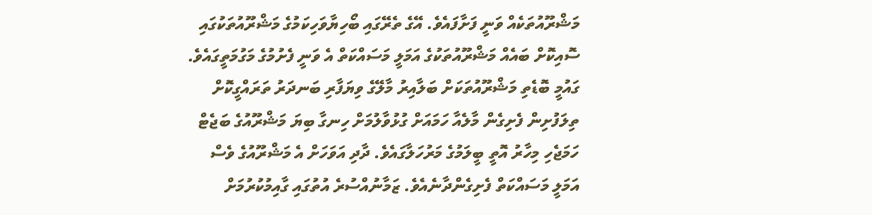މަޝްރޫއުތަކެއް ވަނީ ފަށާފައެވެ. އޭގެ ތެރޭގައި ބޯހިޔާވަހިކަމުގެ މަޝްރޫއުތަކުގައި ސޮއިކޮށް ބައެއް މަޝްރޫއުތަކުގެ އަމަލީ މަސައްކަތް އެ ވަނީ ފެށުމުގެ މަގުމަތީގައެވެ. ގައުމީ ބޮޑެތި މަޝްރޫއުތަކަށް ބަލާއިރު މާލޭގެ ވިޔަފާރި ބަނދަރު ތަރައްގީކޮށް ތިލަފުށިން ފެށިގެން މާލެއާ ހަމައަށް ގުޅުވާލުމަށް ހިނގާ ބިޔަ މަޝްރޫއުގެ ބަޖެޓް ހަމަޖެހި މިހާރު އޮތީ ބީލަމުގެ މަރުހަލާގައެވެ. ދާދި އަވަހަށް އެ މަޝްރޫއުގެ ވެސް އަމަލީ މަސައްކަތް ފެށިގެންދާނެއެވެ. ޒަމާނުއްސުރެ އުތުގައި ގާއިމުކުރުމަށް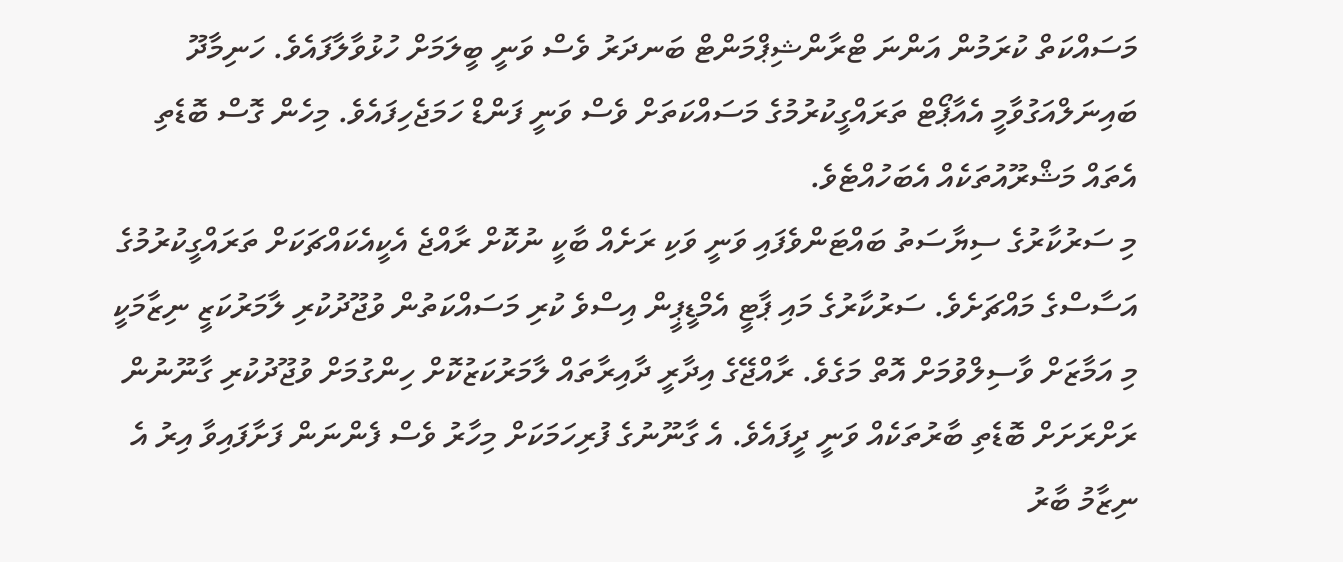މަސައްކަތް ކުރަމުން އަންނަ ޓްރާންޝިޕްމަންޓް ބަނދަރު ވެސް ވަނީ ބީލަމަށް ހުޅުވާލާފައެވެ. ހަނިމާދޫ ބައިނަލްއަގުވާމީ އެއާޕޯޓް ތަރައްގީކުރުމުގެ މަސައްކަތަށް ވެސް ވަނީ ފަންޑް ހަމަޖެހިފައެވެ. މިހެން ގޮސް ބޮޑެތި އެތައް މަޝްރޫއުތަކެއް އެބަހުއްޓެވެ.
މި ސަރުކާރުގެ ސިޔާސަތު ބައްޓަންވެފައި ވަނީ ވަކި ރަށެއް ބާކީ ނުކޮށް ރާއްޖެ އެކީއެކައްޗަކަށް ތަރައްގީކުރުމުގެ އަސާސްގެ މައްޗަށެވެ. ސަރުކާރުގެ މައި ޕާޓީ އެމްޑީޕީން އިސްވެ ކުރި މަސައްކަތުން ވުޖޫދުކުރި ލާމަރުކަޒީ ނިޒާމަކީ މި އަމާޒަށް ވާސިލްވުމަށް އޮތް މަގެވެ. ރާއްޖޭގެ އިދާރީ ދާއިރާތައް ލާމަރުކަޒުކޮށް ހިންގުމަށް ވުޖޫދުކުރި ގާނޫނުން ރަށްރަށަށް ބޮޑެތި ބާރުތަކެއް ވަނީ ދީފައެވެ. އެ ގާނޫނުގެ ފުރިހަމަކަށް މިހާރު ވެސް ފެންނަން ފަށާފައިވާ އިރު އެ ނިޒާމު ބާރު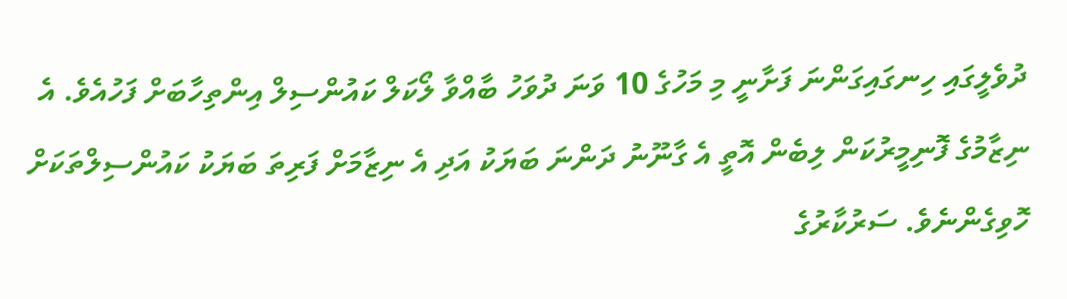ދުވެލީގައި ހިނގައިގަންނަ ފަށާނީ މި މަހުގެ 10 ވަނަ ދުވަހު ބާއްވާ ލޯކަލް ކައުންސިލް އިންތިހާބަށް ފަހުއެވެ. އެ ނިޒާމުގެ ފޮނިމީރުކަން ލިބެން އޮތީ އެ ގާނޫނު ދަންނަ ބަޔަކު އަދި އެ ނިޒާމަށް ފަރިތަ ބަޔަކު ކައުންސިލްތަކަށް ހޮވިގެންނެވެ. ސަރުކާރުގެ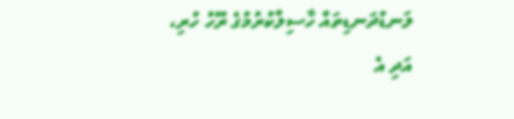ލަނޑުދަނޑިތައް ހާސިލްކުރުމުގެ ރޫހު ހުރި، އަދި އެ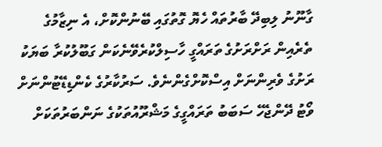ގާނޫނު ލިބިދޭ ބާރުތައް ހެޔޮ ގޮތުގައި ބޭނުންކޮށް، އެ ނިޒާމުގެ ތެރެއިން ރަށްރަށުގެ ތަރައްގީ ހާސިލްކުރެވޭނެކަން ގަބޫލުކުރާ ބަޔަކު ރަށުގެ ވެރިންނަށް އިސްކޮށްގެންނެވެ. ސަރުކާރުގެ ކެންޑިޑޭޓުންނަށް ވޯޓު ދޭންޖެހޭ ސަބަބު ތަރައްގީގެ މަޝްރޫއުތަކުގެ ނަންބަރުތަކަށް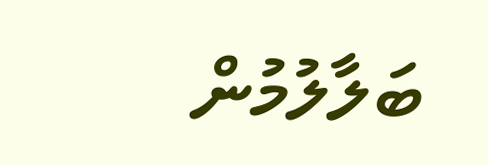ބަލާލުމުން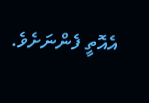އެއޮތީ ފެންނަށެވެ.